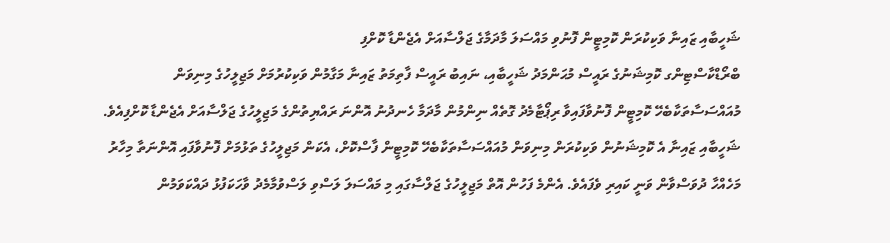ޝަހީބާއި ޒައިނާ ވަކިކުރަން ކޮމިޓީން ފޮނުވި މައްސަލަ މާދަމާގެ ޖަލްސާއަށް އެޖެންޑާ ކޮށްފި
ބްރޯޑްކާސްޓިންގ ކޮމިޝަނުގެ ރައީސް މުޙަންމަދު ޝަހީބާއި، ނައިބު ރައީސް ފާތިމަތު ޒައިނާ މަގާމުން ވަކިކުރުމަށް މަޖިލީހުގެ މިނިވަން މުއައްސަސާތަކާބެހޭ ކޮމިޓީން ފޮނުވާފައިވާ ރިޕޯޓާމެދު ގޮތެއް ނިންމުން މާދަމާ ހެނދުނު އޮންނަ ރައްޔިތުންގެ މަޖިލީހުގެ ޖަލްސާއަށް އެޖެންޑާ ކޮށްފިއެވެ.
ޝަހީބާއި ޒައިނާ އެ ކޮމިޝަނުން ވަކިކުރަން މިނިވަން މުއައްސަސާތަކާބެހޭ ކޮމިޓީން ފާސްކޮށް، އެކަން މަޖިލީހުގެ ތަޅުމަށް ފޮނުވާފައި އޮންނަތާ މިހާރު މަހެއްހާ ދުވަސްވާން ވަނީ ކައިރި ވެފައެވެ. އެންމެ ފަހުން އޮތް މަޖިލީހުގެ ޖަލްސާގައި މި މައްސަލަ ލަސްވި ލަސްވުމާމެދު ވާހަކަފުޅު ދައްކަވަމުން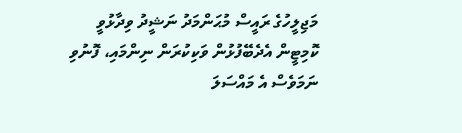މަޖިލީހުގެ ރައީސް މުޙަންމަދު ނަޝީދު ވިދާޅުވީ ކޮމިޓީން އެދެބޭފުޅުން ވަކިކުރަން ނިންމައި، ފޮނުވި ނަމަވެސް އެ މައްސަލަ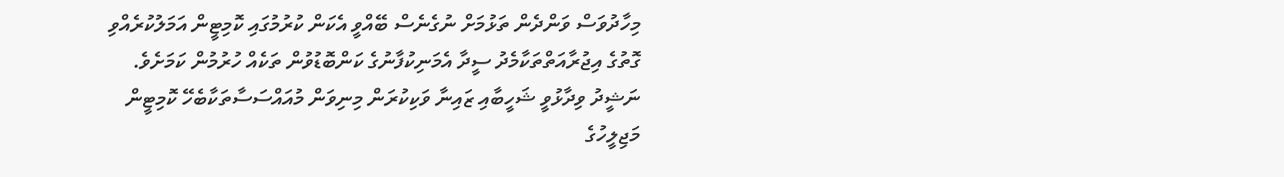މިހާދުވަސް ވަންދެން ތަޅުމަށް ނުގެނެސް ބޭއްވީ އެކަން ކުރުމުގައި ކޮމިޓީން އަމަލުކުރެއްވި ގޮތުގެ އިޖުރާއަތްތަކާމެދު ސީދާ އެމަނިކުފާނުގެ ކަންބޮޑުވުން ތަކެއް ހުރުމުން ކަމަށެވެ.
ނަޝީދު ވިދާޅުވީ ޝަހީބާއި ޒައިނާ ވަކިކުރަން މިނިވަން މުއައްސަސާތަކާބެހޭ ކޮމިޓީން މަޖިލީހުގެ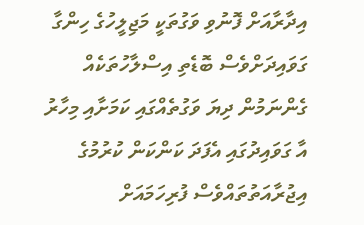އިދާރާއަށް ފޮނުވި ވަގުތަކީ މަޖިލީހުގެ ހިންގާ ގަވައިދަށްވެސް ބޮޑެތި އިސްލާހުތަކެއް ގެންނަމުން ދިޔަ ވަގުތެއްގައި ކަމަށާއި މިހާރު އާ ގަވައިދުގައި އެފަދަ ކަންކަން ކުރުމުގެ އިޖުރާއަތުތައްވެސް ފުރިހަމައަށް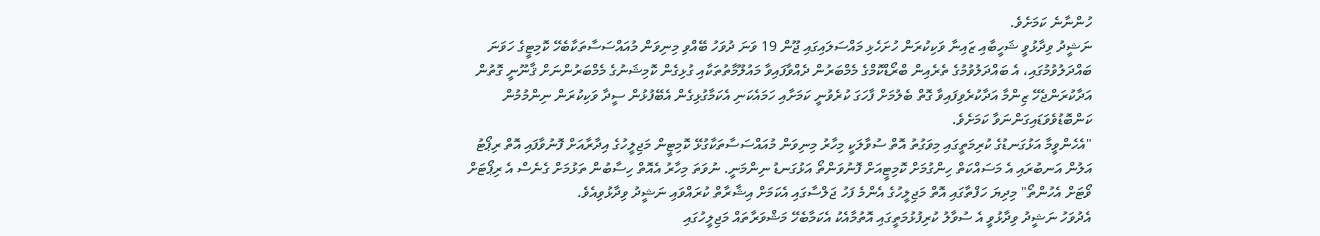ހުންނާނެ ކަމަށެވެ.
ނަޝީދު ވިދާޅުވީ ޝަހީބާއި ޒައިނާ ވަކިކުރަން ހުށަހެޅި މައްސަލައިގައި ޖޫން 19 ވަނަ ދުވަހު ބޭއްވި މިނިވަން މުއައްސަސާތަކާބެހޭ ކޮމިޓީގެ ހަވަނަ ބައްދަލުވުމުގައި، އެ ބައްދަލުވުމުގެ ތެރެއިން ބްރޯޑްކޮމްގެ މެމްބަރުން ދެއްވާފައިވާ މައުލޫމާތުތަކާއި ގުޅިގެން ކޮމިޝަނުގެ މެމްބަރުންނަށް ޤާނޫނީ ގޮތުން އަދާކުރަންޖެހޭ ޒިންމާ އަދާކުރެވިފައިވާ ގޮތް ބެލުމަށް ފާހަގަ ކުރެވުނީ ކަމަށާއި ހަމައެކަނި އެކަމާގުޅިގެން އެބޭފުޅުން ސީދާ ވަކިކުރަން ނިންމުމުން ކަންބޮޑުވެވަޑައިގަންނަވާ ކަމަށެވެ.
"އެހެންވީމާ އަޅުގަނޑުގެ ކުރިމަތީގައި މިވަގުތު އޮތް ސުވާލަކީ މިހާރު މިނިވަން މުއައްސަސާތަކާގުޅޭ ކޮމިޓީން މަޖިލީހުގެ އިދާރާއަށް ފޮނުވާފައި އޮތް ރިޕޯޓު އަލުން އަނބުރައި އެ މަސައްކަތް ހިންގުމަށް ކޮމިޓީއަށް ފޮނުވަންތޯ އަޅުގަނޑު ނިންމަނީ. ނުވަތަ މިހާރު އެއޮތް ހިސާބުން ތަޅުމަށް ގެނެސް އެ ރިޕޯޓަށް ވޯޓަށް އެހުންތޯ" މިދިޔަ ހަފްތާގައި އޮތް މަޖިލީހުގެ އެންމެ ފަހު ޖަލްސާގައި އެކަމަށް އިޝާރާތް ކުރައްވައި ނަޝީދު ވިދާޅުވިއެވެ.
އެދުވަހު ނަޝީދު ވިދާޅުވީ އެ ސުވާލު ކުރިފުޅުމަތީގައި އޮތުމާއެކު އެކަމާބެހޭ މަޝްވަރާތައް މަޖިލީހުގައި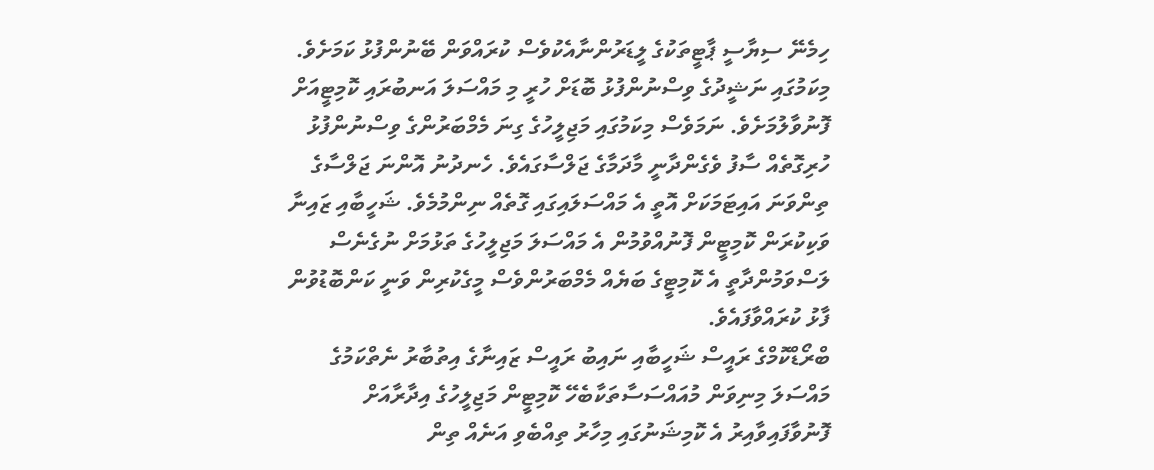ހިމެނޭ ސިޔާސީ ޕާޓީތަކުގެ ލީޑަރުންނާއެކުވެސް ކުރައްވަން ބޭނުންފުޅު ކަމަށެވެ. މިކަމުގައި ނަޝީދުގެ ވިސްނުންފުޅު ބޮޑަށް ހުރީ މި މައްސަލަ އަނބުރައި ކޮމިޓީއަށް ފޮނުވާލުމަށެވެ. ނަމަވެސް މިކަމުގައި މަޖިލީހުގެ ގިނަ މެމްބަރުންގެ ވިސްނުންފުޅު ހުރިގޮތެއް ސާފު ވެގެންދާނީ މާދަމާގެ ޖަލްސާގައެވެ. ހެނދުނު އޮންނަ ޖަލްސާގެ ތިންވަނަ އައިޓަމަކަށް އޮތީ އެ މައްސަލައިގައި ގޮތެއް ނިންމުމެވެ. ޝަހީބާއި ޒައިނާ ވަކިކުރަން ކޮމިޓީން ފޮނުއްވުމުން އެ މައްސަލަ މަޖިލީހުގެ ތަޅުމަށް ނުގެނެސް ލަސްވަމުންދާތީ އެ ކޮމިޓީގެ ބަޔެއް މެމްބަރުންވެސް މީގެކުރިން ވަނީ ކަންބޮޑުވުން ފާޅު ކުރައްވާފައެވެ.
ބްރޯޑްކޮމްގެ ރައީސް ޝަހީބާއި ނައިބު ރައީސް ޒައިނާގެ އިތުބާރު ނެތްކަމުގެ މައްސަލަ މިނިވަން މުއައްސަސާތަކާބެހޭ ކޮމިޓީން މަޖިލީހުގެ އިދާރާއަށް ފޮނުވާފައިވާއިރު އެ ކޮމިޝަނުގައި މިހާރު ތިއްބެވި އަނެއް ތިން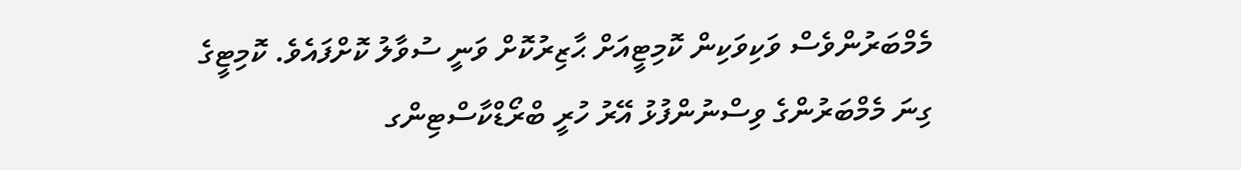މެމްބަރުންވެސް ވަކިވަކިން ކޮމިޓީއަށް ޙާޒިރުކޮށް ވަނީ ސުވާލު ކޮށްފައެވެ. ކޮމިޓީގެ ގިނަ މެމްބަރުންގެ ވިސްނުންފުޅު އޭރު ހުރީ ބްރޯޑްކާސްޓިންގ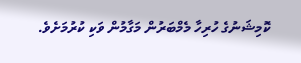ކޮމިޝަނުގެ ހުރިހާ މެމްބަރުން މަގާމުން ވަކި ކުރުމަށެވެ.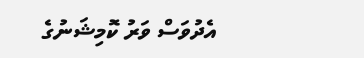އެދުވަސް ވަރު ކޮމިޝަނުގެ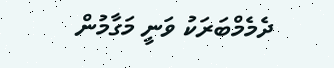ދެމެމްބަރަކު ވަނީ މަގާމުން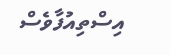އިސްތިއުފާވެސް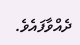ދެއްވާފައެވެ.